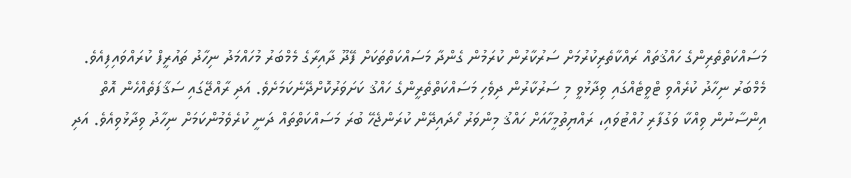މަސައްކަތްތެރިންގެ ހައްޤުތައް ރައްކާތެރިކުރުމަށް ސަރުކާރުން ކުރަމުން ގެންދާ މަސައްކަތްތަކަށް ފޭދޫ ދާއިރާގެ މެމްބަރު މުހައްމަދު ނިހާދު ތައުރީފް ކުރައްވައިފިއެވެ.
މެމްބަރު ނިހާދު ކުރެއްވި ޓްވީޓެއްގައި ވިދާޅުވީ މި ސަރުކާރުން ދިވެހި މަސައްކަތްތެރީންގެ ހައްޤު ކަށަވަރުކޮށްދޭނެކަމަށެވެ. އަދި ރާއްޖޭގައި ސަޤާފަތެއްހެން އޮތް އިންސާނުން ވިއްކާ ވަގުފާރި ހުއްޓުވައި، ރައްޔިތުމީހާއަށް ހައްޤު މިންވަރު ހޯދައިދޭން ކުރަންޖެހޭ ބުރަ މަސައްކަތްތައް ދަނީ ކުރެވެމުންކަމަށް ނިހާދު ވިދާޅުވިއެވެ. އަދި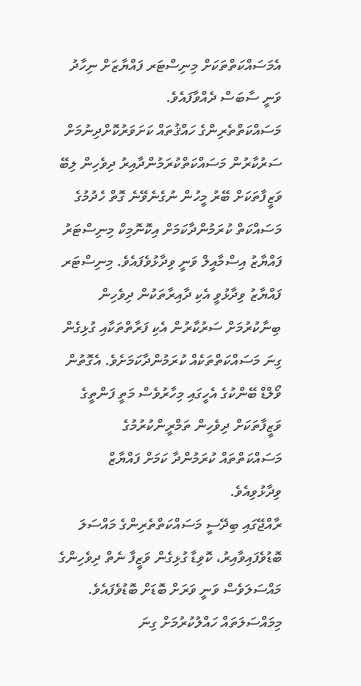އެމަސައްކަތްތަކަށް މިނިސްޓަރ ފައްޔާޒަށް ނިހާދު ވަނީ ސާބަސް ދެއްވާފައެވެ.
މަސައްކަތްތެރިންގެ ހައްޤުތައް ކަށަވަރުކޮށްދިނުމަށް ސަރުކާރުން މަސައްކަތްކުރަމުންދާއިރު ދިވެހިން ލިބޭ ވަޒީފާތަކަށް ބޭރު މީހުން ނުގެނެވޭނެ ގޮތް ހެދުމުގެ މަސައްކަތް ކުރަމުންދާކަމަށް އިކޮނޮމިކް މިނިސްޓަރު ފައްޔާޒު އިސްމާއީލް ވަނީ ވިދާޅުވެފައެވެ. މިނިސްޓަރ ފައްޔާޒު ވިދާޅުވީ އެކި ދާއިރާތަކުން ދިވެހިން ބިނާކުރުމަށް ސަރުކާރުން އެކި ފަރާތްތަކާއި ގުޅިގެން ގިނަ މަސައްކަތްތަކެއް ކުރަމުންދާކަމަށެވެ. އެގޮތުން ވޯލްޑް ބޭންކުގެ އެހީގައި މިހާރުވެސް މަތީ ފަންތީގެ ވަޒީފާތަކަށް ދިވެހިން ތަމްރީންކުރުމުގެ މަސައްކަތްތައް ކުރަމުންދާ ކަމަށް ފައްޔާޒް ވިދާޅުވިއެވެ.
ރާއްޖޭގައި ބިދޭސީ މަސައްކަތްތެރިންގެ މައްސަލަ ބޮޑުވެފައިވާއިރު، ކޮވިޑާ ގުޅިގެން ވަޒީފާ ނެތް ދިވެހިންގެ މައްސަލަވެސް ވަނީ ވަރަށް ބޮޑަށް ބޮޑުވެފައެވެ. މިމައްސަލަތައް ހައްލުކުރުމަށް ގިނަ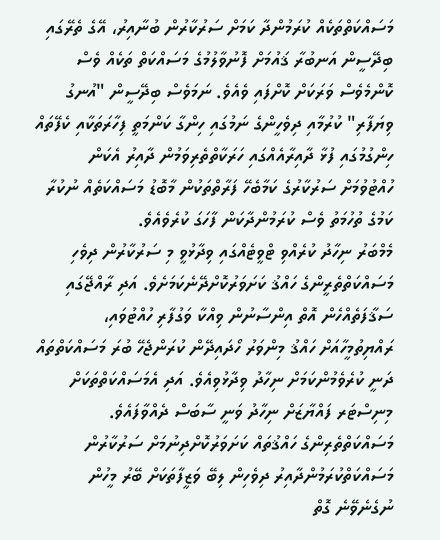މަސައްކަތްތަކެއް ކުރަމުންދާ ކަމަށް ސަރުކާރުން ބުނާއިރު، އޭގެ ތެރޭގައި ބިދޭސީން އަނބުރާ ޤައުމަށް ފޮނުވާލުމުގެ މަސައްކަތް ތަކެއް ވެސް ކޮންމެވެސް ވަރަކަށް ކޮށްފައި ވެއެވެ. ނަމަވެސް ބިދޭސީން "އުނގު ވިޔަފާރި" ކުރުމާއި ދިވެހީންގެ ނަމުގައި ހިންގާ ކަންމަތީ ފިހާރަތަކާއި ކެފޭތައް ހިންގުމުގައި ފުޅާ ދާއިރާއެއްގައި ހަރަކާތްތެރިވަމުން ދާއިރު އެކަން ހުއްޓުވުމަށް ސަރުކާރުގެ ކަމާބެހޭ ފަރާތްތަކުން މާބޮޑު މަސައްކަތެއް ނުކުރާ ކަމުގެ ތުހުމަތު ވެސް ކުރަމުންދާކަން ފާހަގަ ކުރެވެއެވެ.
މެމްބަރު ނިހާދު ކުރެއްވި ޓްވީޓެއްގައި ވިދާޅުވީ މި ސަރުކާރުން ދިވެހި މަސައްކަތްތެރީންގެ ހައްޤު ކަށަވަރުކޮށްދޭނެކަމަށެވެ. އަދި ރާއްޖޭގައި ސަޤާފަތެއްހެން އޮތް އިންސާނުން ވިއްކާ ވަގުފާރި ހުއްޓުވައި، ރައްޔިތުމީހާއަށް ހައްޤު މިންވަރު ހޯދައިދޭން ކުރަންޖެހޭ ބުރަ މަސައްކަތްތައް ދަނީ ކުރެވެމުންކަމަށް ނިހާދު ވިދާޅުވިއެވެ. އަދި އެމަސައްކަތްތަކަށް މިނިސްޓަރ ފައްޔާޒަށް ނިހާދު ވަނީ ސާބަސް ދެއްވާފައެވެ.
މަސައްކަތްތެރިންގެ ހައްޤުތައް ކަށަވަރުކޮށްދިނުމަށް ސަރުކާރުން މަސައްކަތްކުރަމުންދާއިރު ދިވެހިން ލިބޭ ވަޒީފާތަކަށް ބޭރު މީހުން ނުގެނެވޭނެ ގޮތް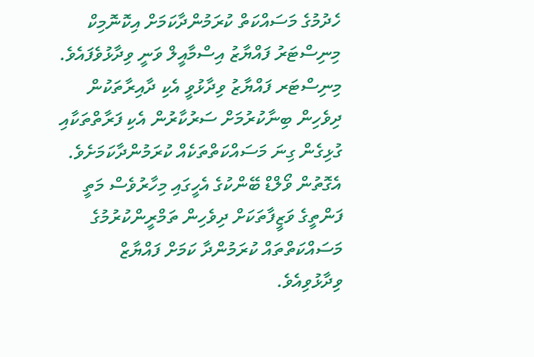ހެދުމުގެ މަސައްކަތް ކުރަމުންދާކަމަށް އިކޮނޮމިކް މިނިސްޓަރު ފައްޔާޒު އިސްމާއީލް ވަނީ ވިދާޅުވެފައެވެ. މިނިސްޓަރ ފައްޔާޒު ވިދާޅުވީ އެކި ދާއިރާތަކުން ދިވެހިން ބިނާކުރުމަށް ސަރުކާރުން އެކި ފަރާތްތަކާއި ގުޅިގެން ގިނަ މަސައްކަތްތަކެއް ކުރަމުންދާކަމަށެވެ. އެގޮތުން ވޯލްޑް ބޭންކުގެ އެހީގައި މިހާރުވެސް މަތީ ފަންތީގެ ވަޒީފާތަކަށް ދިވެހިން ތަމްރީންކުރުމުގެ މަސައްކަތްތައް ކުރަމުންދާ ކަމަށް ފައްޔާޒް ވިދާޅުވިއެވެ.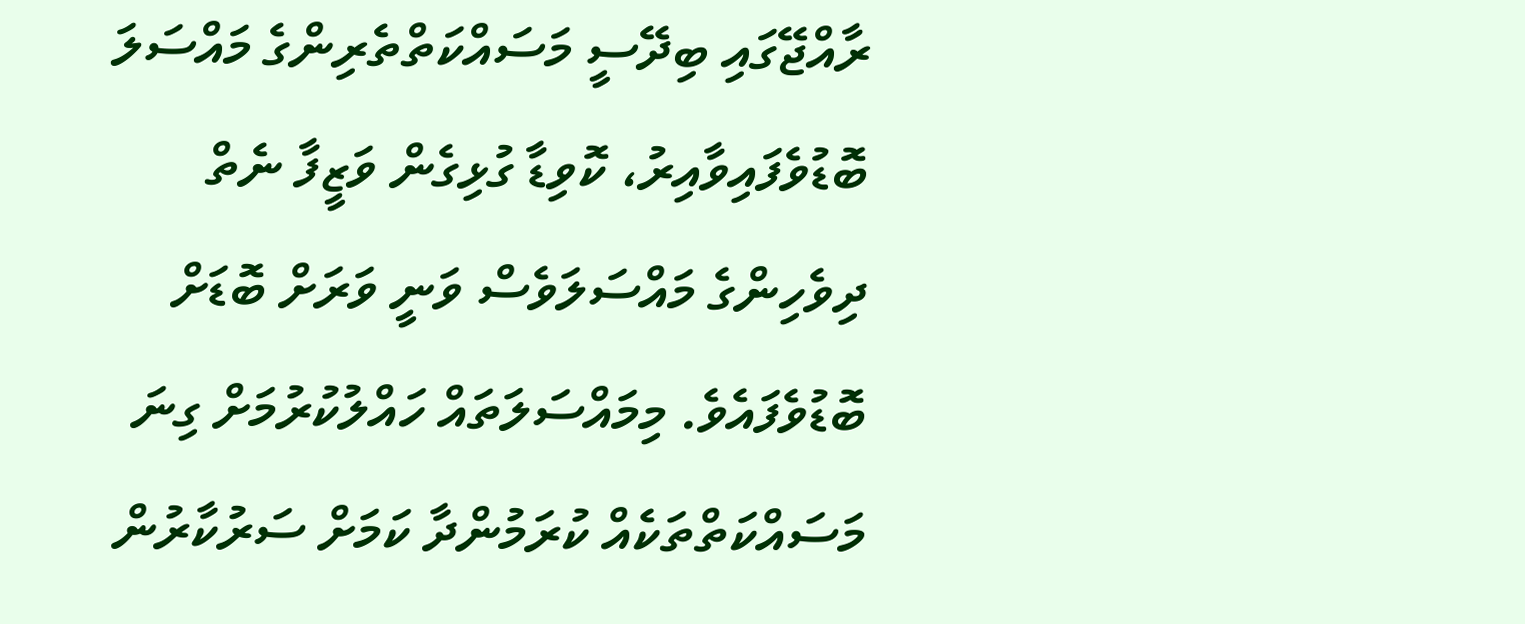ރާއްޖޭގައި ބިދޭސީ މަސައްކަތްތެރިންގެ މައްސަލަ ބޮޑުވެފައިވާއިރު، ކޮވިޑާ ގުޅިގެން ވަޒީފާ ނެތް ދިވެހިންގެ މައްސަލަވެސް ވަނީ ވަރަށް ބޮޑަށް ބޮޑުވެފައެވެ. މިމައްސަލަތައް ހައްލުކުރުމަށް ގިނަ މަސައްކަތްތަކެއް ކުރަމުންދާ ކަމަށް ސަރުކާރުން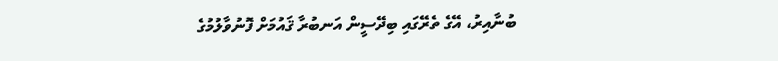ބުނާއިރު، އޭގެ ތެރޭގައި ބިދޭސީން އަނބުރާ ޤައުމަށް ފޮނުވާލުމުގެ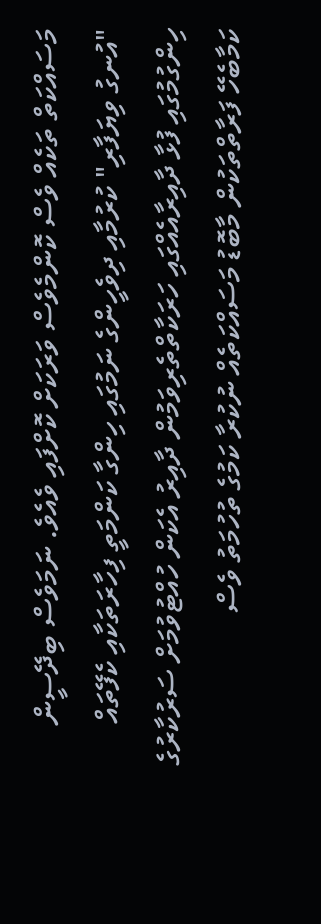މަސައްކަތް ތަކެއް ވެސް ކޮންމެވެސް ވަރަކަށް ކޮށްފައި ވެއެވެ. ނަމަވެސް ބިދޭސީން "އުނގު ވިޔަފާރި" ކުރުމާއި ދިވެހީންގެ ނަމުގައި ހިންގާ ކަންމަތީ ފިހާރަތަކާއި ކެފޭތައް ހިންގުމުގައި ފުޅާ ދާއިރާއެއްގައި ހަރަކާތްތެރިވަމުން ދާއިރު އެކަން ހުއްޓުވުމަށް ސަރުކާރުގެ ކަމާބެހޭ ފަރާތްތަކުން މާބޮޑު މަސައްކަތެއް ނުކުރާ ކަމުގެ ތުހުމަތު ވެސް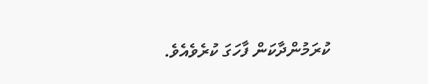ކުރަމުންދާކަން ފާހަގަ ކުރެވެއެވެ.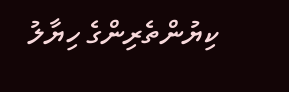ކިޔުންތެރިންގެ ހިޔާލު